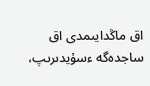اق ماڭدايىمدى اق ساجدەگە ءسۇيدىرىپ،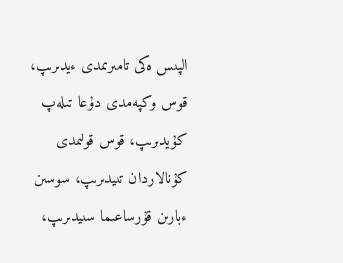الپىس ەكى تامىرىمدى ءيدىرىپ، قوس وكپەمدى دۇعا تىلەپ كۇيدىرىپ، قوس قولىمدى كۇنالاردان تىيدىرىپ، سوسىن ءبارىن قۇرساعىما سىيدىرىپ،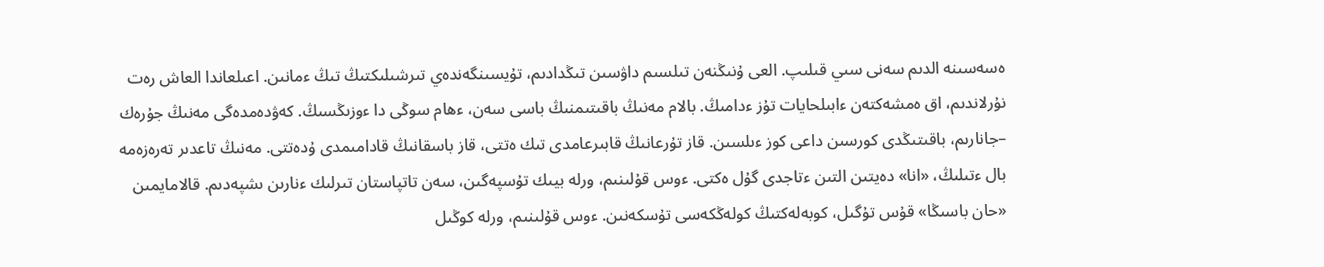ەسەسىنە الدىم سەنى سىي قىلىپ. العى ۇنىڭنەن تىلسىم داۋسىن تىڭدادىم، تۇيسىنگەندەي تىرشىلىكتىڭ تىڭ ءمانىن. اعىلعاندا العاش رەت نۇرلاندىم، اق ەمشەكتەن ءابىلحايات تۇز ءدامىڭ. بالام مەنىڭ باقىتىمنىڭ باسى سەن، ءھام سوڭى دا ءوزىڭسىڭ. كەۋدەمدەگى مەنىڭ جۇرەك –جانارىم، باقىتىڭدى كورسىن داعى كوز ءىلسىن. قاز تۇرعانىڭ قابىرعامدى تىك ەتتى، قاز باسقانىڭ قادامىمدى ۇدەتتى. مەنىڭ تاعدىر تەرەزەمە بال ءتىلىڭ، «انا» دەيتىن التىن ءتاجدى گۇل ەكتى. ءوس قۇلىنىم، ورلە بيىك تۇسپەگىن، سەن تاتپاستان تىرلىك ءنارىن ىشپەدىم. قالامايمىن «حان باسىڭا» قۇس تۇگىل، كوبەلەكتىڭ كولەڭكەسى تۇسكەنىن. ءوس قۇلىنىم، ورلە كوڭىل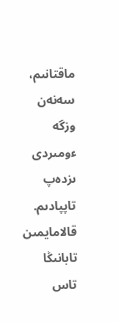ماقتانىم، سەنەن وزگە ءومىردى ىزدەپ تاپپادىم. قالامايمىن تابانىڭا تاس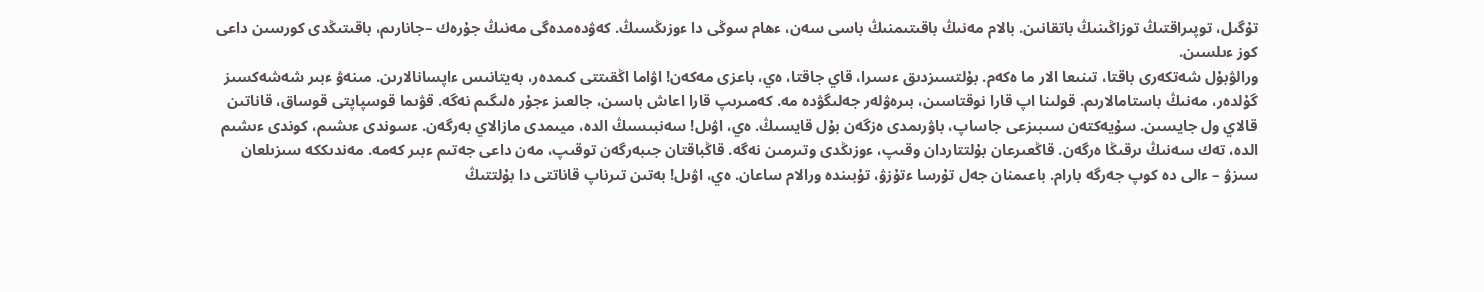تۇگىل، توپىراقتىڭ توزاڭىنىڭ باتقانىن. بالام مەنىڭ باقىتىمنىڭ باسى سەن، ءھام سوڭى دا ءوزىڭسىڭ. كەۋدەمدەگى مەنىڭ جۇرەك –جانارىم، باقىتىڭدى كورسىن داعى كوز ءىلسىن.
ورالۋبۇل شەتكەرى باقتا، تىنىعا الار ما ەكەم. بۇلتسىزدىق ءسىرا، قاي جاقتا، ەي، باعزى مەكەن! اۋاما اڭقىتتى كىمدەر، بەيتانىس ءاپسانالارىن. مىنەۋ ءبىر شەشەكسىز گۇلدەر، مەنىڭ باستامالارىم. قولىنا اپ قارا نوقتاسىن، بىرەۋلەر جەلىگۋدە مە. كەمىرىپ قارا اعاش باسىن، جالعىز ءجۇر ەلىگىم نەگە. قۋىما قوسپاپتى قوساق، قاناتىن قالاي ول جايسىن. سۇيەكتەن سىبىزعى جاساپ، باۋرىمدى ەزگەن بۇل قايسىڭ. ەي، اۋىل! سەنبىسىڭ الدە، ميىمدى مازالاي بەرگەن. ءسوندى ءىشىم، كوندى ءىشىم الدە، تەك سەنىڭ ىرقىڭا ەرگەن. قاڭعىرعان بۇلتتاردان وقىپ، ءوزىڭدى وتىرمىن نەگە. قاڭباقتان جىبەرگەن توقىپ، مەن داعى جەتىم ءبىر كەمە. مەندىككە سىزىلعان سىزۋ – ءالى دە كوپ جەرگە بارام. باعىمنان جەل تۇرسا ءتۇزۋ، تۇبىندە ورالام ساعان. ەي، اۋىل! بەتىن تىرناپ قاناتتى دا بۇلتتىڭ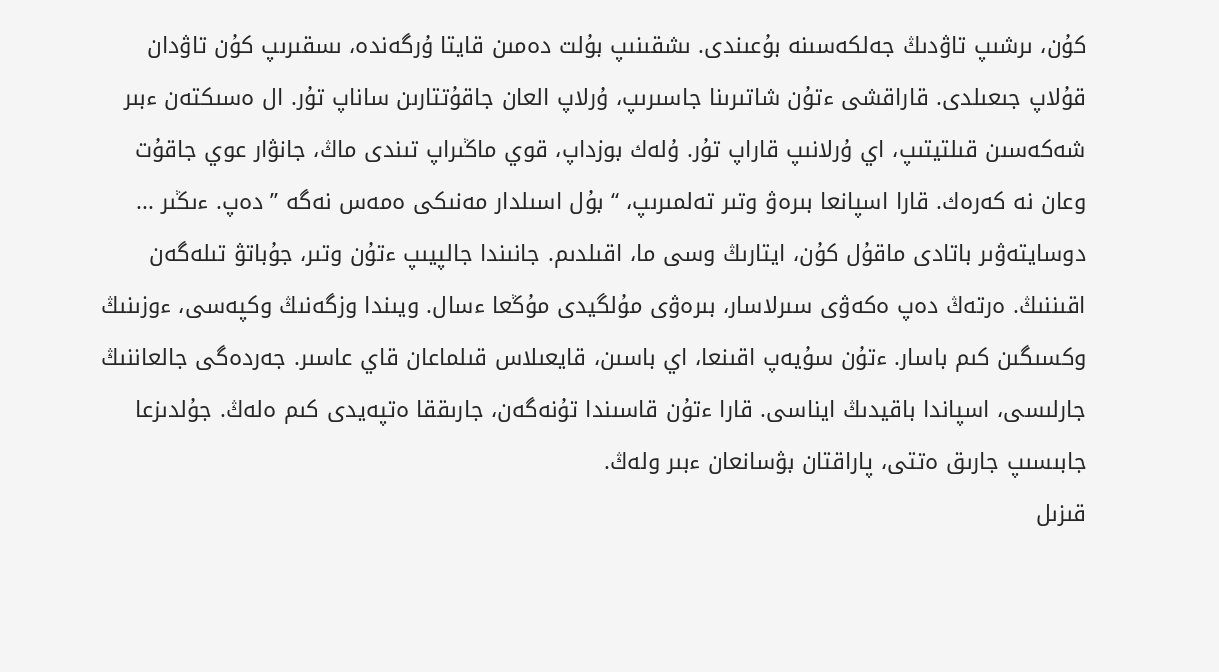كۇن، ىرشىپ تاۋدىڭ جەلكەسىنە بۇعىندى. ىشقىنىپ بۇلت دەمىن قايتا ۇرگەندە، ىسقىرىپ كۇن تاۋدان قۇلاپ جىعىلدى. قاراقشى ءتۇن شاتىرىنا جاسىرىپ، ۇرلاپ العان جاقۇتتارىن ساناپ تۇر. ال ەسىكتەن ءبىر شەكەسىن قىلتيتىپ، اي ۇرلانىپ قاراپ تۇر. ۇلەك بوزداپ، قوي ماڭىراپ تىندى ماڭ، جانۋار عوي جاقۇت وعان نە كەرەك. قارا اسپانعا بىرەۋ وتىر تەلمىرىپ، “ بۇل اسىلدار مەنىكى ەمەس نەگە ” دەپ. ءىڭىر ...
دوسايتەۋىر باتادى ماقۇل كۇن، ايتارىڭ وسى ما، اقىلدىم. جانىندا جالپيىپ ءتۇن وتىر، جۇباتۋ تىلەگەن اقىننىڭ. ەرتەڭ دەپ ەكەۋى سىرلاسار، بىرەۋى مۇلگيدى مۇڭعا ءسال. ويىندا وزگەنىڭ وكپەسى، ءوزىنىڭ وكسىگىن كىم باسار. ءتۇن سۇيەپ اقىنعا، اي باسىن، قايعىلاس قىلماعان قاي عاسىر. جەردەگى جالعاننىڭ جارلىسى، اسپاندا باقيدىڭ ايناسى. قارا ءتۇن قاسىندا تۇنەگەن، جارىققا ەتپەيدى كىم ەلەڭ. جۇلدىزعا جابىسىپ جارىق ەتتى، پاراقتان بۋسانعان ءبىر ولەڭ.
قىزىل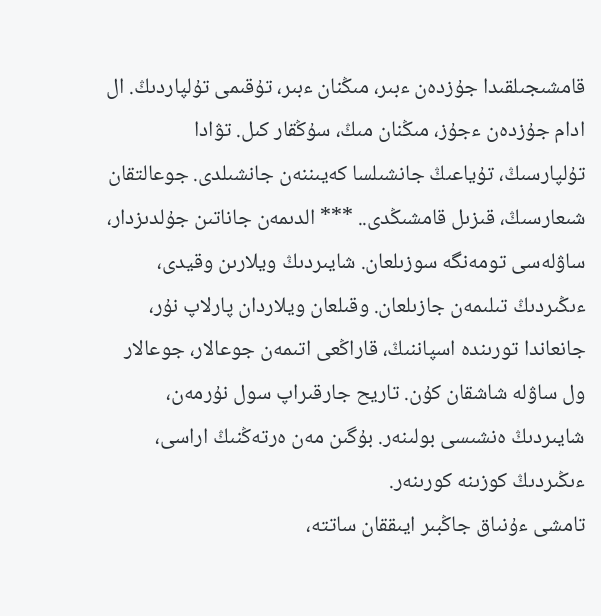قامشىجىلقىدا جۇزدەن ءبىر، مىڭنان ءبىر، تۇقىمى تۇلپاردىڭ. ال ادام جۇزدەن ءجۇز، مىڭنان مىڭ، سۇڭقار كىل. تۋادا تۇلپارسىڭ، تۇياعىڭ جانشىلسا كەيىننەن جانشىلدى. جوعالتقان شىعارسىڭ، قىزىل قامشىڭدى.. *** الدىمەن جاناتىن جۇلدىزدار، ساۋلەسى تومەنگە سوزىلعان. شايىردىڭ ويلارىن وقيدى، ءىڭىردىڭ تىلىمەن جازىلعان. وقىلعان ويلاردان پارلاپ نۇر، جانعاندا تورىندە اسپاننىڭ، قاراڭعى اتىمەن جوعالار، جوعالار ول ساۋلە شاشقان كۇن. تاريح جارقىراپ سول نۇرمەن، شايىردىڭ ەنشىسى بولىنەر. بۇگىن مەن ەرتەڭنىڭ اراسى، ءىڭىردىڭ كوزىنە كورىنەر.
تامشى ءۇنىاق جاڭبىر ايىققان ساتتە،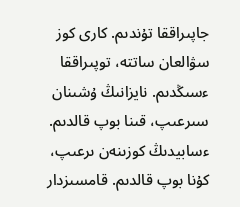جاپىراققا تۇندىم. كارى كوز سۋالعان ساتتە، توپىراققا ءسىڭدىم. نايزانىڭ ۇشىنان سىرعىپ، قىنا بوپ قالدىم. ءسابيدىڭ كوزىنەن ىرعىپ، كۇنا بوپ قالدىم. قامسىزدار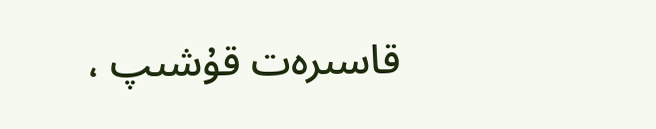قاسىرەت قۇشىپ ،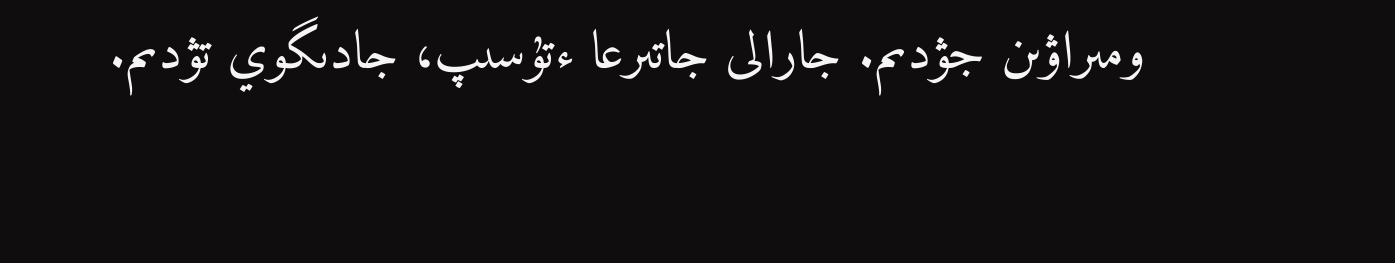ومىراۋىن جۋدىم. جارالى جاتىرعا ءتۇسىپ، جادىگوي تۋدىم.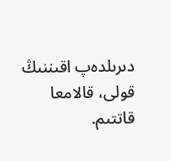دىرىلدەپ اقىننىڭ قولى، قالامعا قاتتىم.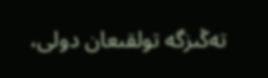تەڭىزگە تولقىعان دولى،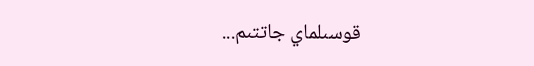قوسىلماي جاتتىم...